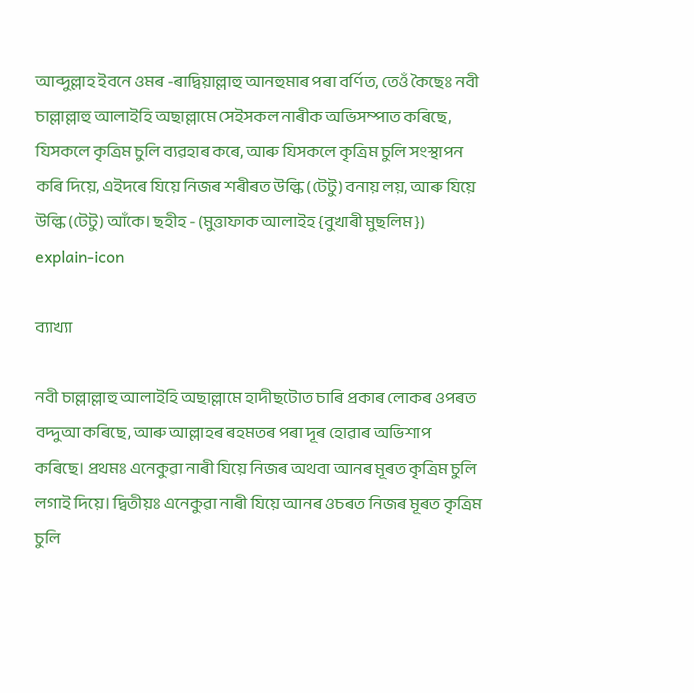আব্দুল্লাহ ইবনে ওমৰ -ৰাদ্বিয়াল্লাহু আনহুমাৰ পৰা বৰ্ণিত, তেওঁ কৈছেঃ নবী চাল্লাল্লাহু আলাইহি অছাল্লামে সেইসকল নাৰীক অভিসম্পাত কৰিছে, যিসকলে কৃত্ৰিম চুলি ব্যৱহাৰ কৰে, আৰু যিসকলে কৃত্ৰিম চুলি সংস্থাপন কৰি দিয়ে, এইদৰে যিয়ে নিজৰ শৰীৰত উল্কি (টেটু) বনায় লয়, আৰু যিয়ে উল্কি (টেটু) আঁকে। ছহীহ - (মুত্তাফাক আলাইহ {বুখাৰী মুছলিম})
explain-icon

ব্যাখ্যা

নবী চাল্লাল্লাহু আলাইহি অছাল্লামে হাদীছটোত চাৰি প্ৰকাৰ লোকৰ ওপৰত বদ্দুআ কৰিছে, আৰু আল্লাহৰ ৰহমতৰ পৰা দূৰ হোৱাৰ অভিশাপ কৰিছে। প্ৰথমঃ এনেকুৱা নাৰী যিয়ে নিজৰ অথবা আনৰ মূৰত কৃত্ৰিম চুলি লগাই দিয়ে। দ্বিতীয়ঃ এনেকুৱা নাৰী যিয়ে আনৰ ওচৰত নিজৰ মূৰত কৃত্ৰিম চুলি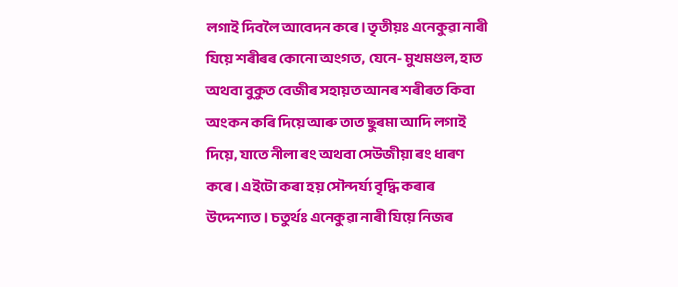লগাই দিবলৈ আবেদন কৰে। তৃতীয়ঃ এনেকুৱা নাৰী যিয়ে শৰীৰৰ কোনো অংগত, যেনে- মুখমণ্ডল, হাত অথবা বুকুত বেজীৰ সহায়ত আনৰ শৰীৰত কিবা অংকন কৰি দিয়ে আৰু তাত ছুৰমা আদি লগাই দিয়ে, যাতে নীলা ৰং অথবা সেউজীয়া ৰং ধাৰণ কৰে। এইটো কৰা হয় সৌন্দৰ্য্য বৃদ্ধি কৰাৰ উদ্দেশ্যত। চতুৰ্থঃ এনেকুৱা নাৰী যিয়ে নিজৰ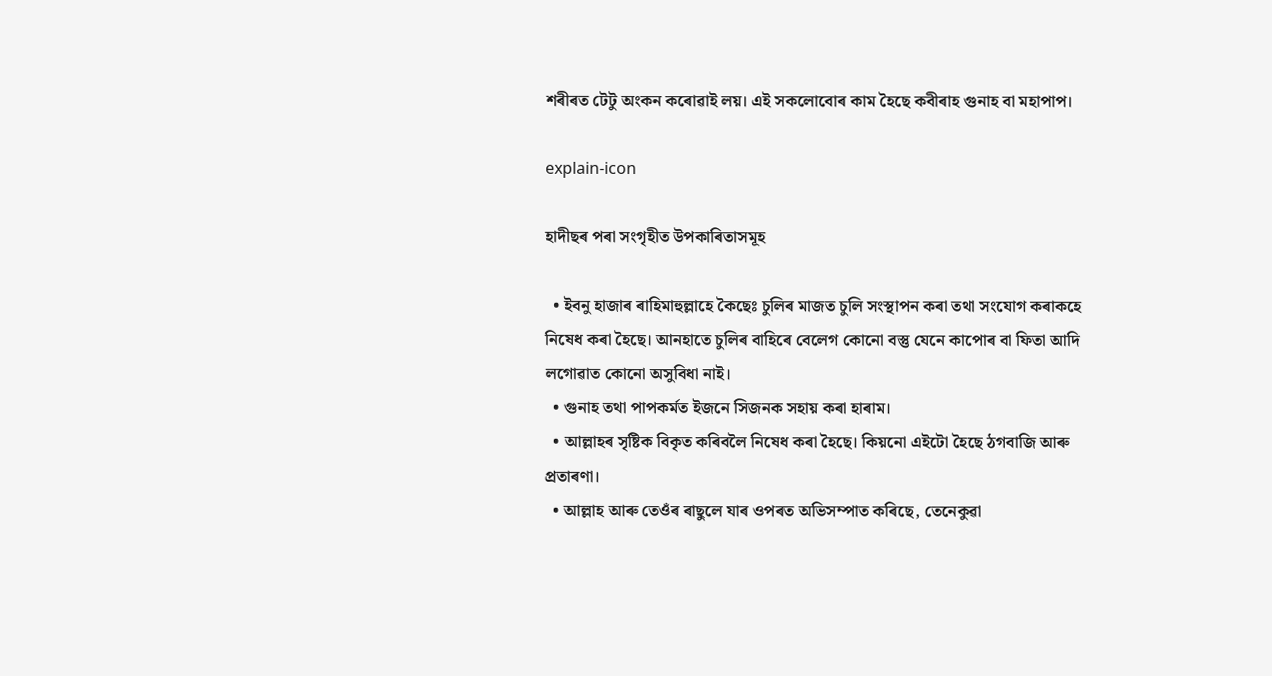শৰীৰত টেটু অংকন কৰোৱাই লয়। এই সকলোবোৰ কাম হৈছে কবীৰাহ গুনাহ বা মহাপাপ।

explain-icon

হাদীছৰ পৰা সংগৃহীত উপকাৰিতাসমূহ

  • ইবনু হাজাৰ ৰাহিমাহুল্লাহে কৈছেঃ চুলিৰ মাজত চুলি সংস্থাপন কৰা তথা সংযোগ কৰাকহে নিষেধ কৰা হৈছে। আনহাতে চুলিৰ বাহিৰে বেলেগ কোনো বস্তু যেনে কাপোৰ বা ফিতা আদি লগোৱাত কোনো অসুবিধা নাই।
  • গুনাহ তথা পাপকৰ্মত ইজনে সিজনক সহায় কৰা হাৰাম।
  • আল্লাহৰ সৃষ্টিক বিকৃত কৰিবলৈ নিষেধ কৰা হৈছে। কিয়নো এইটো হৈছে ঠগবাজি আৰু প্ৰতাৰণা।
  • আল্লাহ আৰু তেওঁৰ ৰাছুলে যাৰ ওপৰত অভিসম্পাত কৰিছে, তেনেকুৱা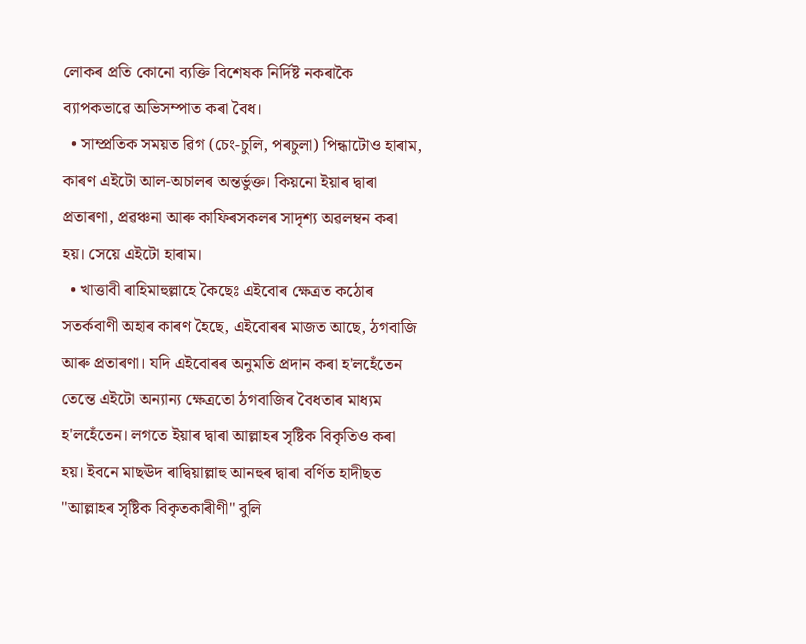লোকৰ প্ৰতি কোনো ব্যক্তি বিশেষক নিৰ্দিষ্ট নকৰাকৈ ব্যাপকভাৱে অভিসম্পাত কৰা বৈধ।
  • সাম্প্ৰতিক সময়ত ৱিগ (চেং-চুলি, পৰচুলা) পিন্ধাটোও হাৰাম, কাৰণ এইটো আল-অচালৰ অন্তৰ্ভুক্ত। কিয়নো ইয়াৰ দ্বাৰা প্ৰতাৰণা, প্ৰৱঞ্চনা আৰু কাফিৰসকলৰ সাদৃশ্য অৱলম্বন কৰা হয়। সেয়ে এইটো হাৰাম।
  • খাত্তাবী ৰাহিমাহুল্লাহে কৈছেঃ এইবোৰ ক্ষেত্ৰত কঠোৰ সতৰ্কবাণী অহাৰ কাৰণ হৈছে, এইবোৰৰ মাজত আছে, ঠগবাজি আৰু প্ৰতাৰণা। যদি এইবোৰৰ অনুমতি প্ৰদান কৰা হ'লহেঁতেন তেন্তে এইটো অন্যান্য ক্ষেত্ৰতো ঠগবাজিৰ বৈধতাৰ মাধ্যম হ'লহেঁতেন। লগতে ইয়াৰ দ্বাৰা আল্লাহৰ সৃষ্টিক বিকৃতিও কৰা হয়। ইবনে মাছঊদ ৰাদ্বিয়াল্লাহু আনহুৰ দ্বাৰা বৰ্ণিত হাদীছত "আল্লাহৰ সৃষ্টিক বিকৃতকাৰীণী" বুলি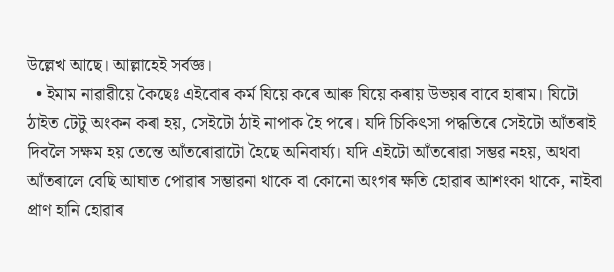উল্লেখ আছে। আল্লাহেই সৰ্বজ্ঞ।
  • ইমাম নাৱাৱীয়ে কৈছেঃ এইবোৰ কৰ্ম যিয়ে কৰে আৰু যিয়ে কৰায় উভয়ৰ বাবে হাৰাম। যিটো ঠাইত টেটু অংকন কৰা হয়, সেইটো ঠাই নাপাক হৈ পৰে। যদি চিকিৎসা পদ্ধতিৰে সেইটো আঁতৰাই দিবলৈ সক্ষম হয় তেন্তে আঁতৰোৱাটো হৈছে অনিবাৰ্য্য। যদি এইটো আঁতৰোৱা সম্ভৱ নহয়, অথবা আঁতৰালে বেছি আঘাত পোৱাৰ সম্ভাৱনা থাকে বা কোনো অংগৰ ক্ষতি হোৱাৰ আশংকা থাকে, নাইবা প্ৰাণ হানি হোৱাৰ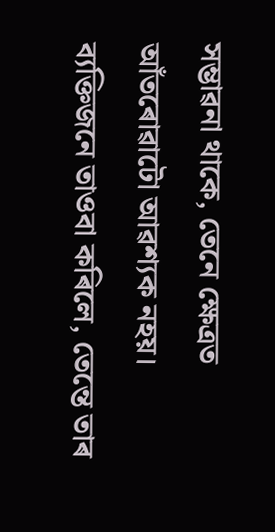সম্ভাৱনা থাকে, তেনে ক্ষেত্ৰত আঁতৰোৱাটো আৱশ্যক নহয়। ব্যক্তিজনে তাওবা কৰিলে, তেন্তে তাৰ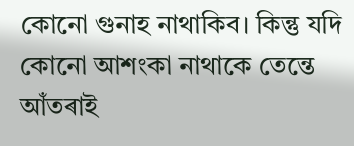কোনো গুনাহ নাথাকিব। কিন্তু যদি কোনো আশংকা নাথাকে তেন্তে আঁতৰাই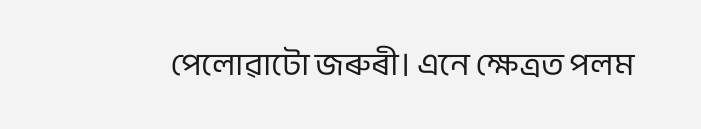পেলোৱাটো জৰুৰী। এনে ক্ষেত্ৰত পলম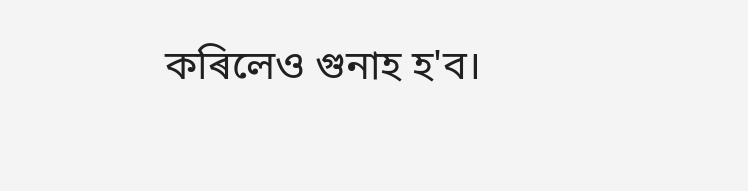কৰিলেও গুনাহ হ'ব।